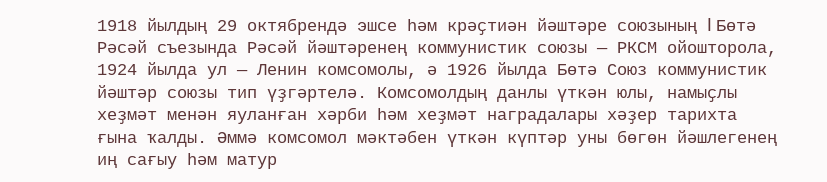1918 йылдың 29 октябрендә эшсе һәм крәҫтиән йәштәре союзының I Бөтә Рәсәй съезында Рәсәй йәштәренең коммунистик союзы — РКСМ ойошторола, 1924 йылда ул — Ленин комсомолы, ә 1926 йылда Бөтә Союз коммунистик йәштәр союзы тип үҙгәртелә. Комсомолдың данлы үткән юлы, намыҫлы хеҙмәт менән яуланған хәрби һәм хеҙмәт наградалары хәҙер тарихта ғына ҡалды. Әммә комсомол мәктәбен үткән күптәр уны бөгөн йәшлегенең иң сағыу һәм матур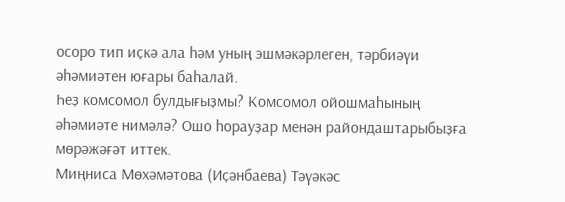осоро тип иҫкә ала һәм уның эшмәкәрлеген, тәрбиәүи әһәмиәтен юғары баһалай.
Һеҙ комсомол булдығыҙмы? Комсомол ойошмаһының әһәмиәте нимәлә? Ошо һорауҙар менән райондаштарыбыҙға мөрәжәғәт иттек.
Миңниса Мөхәмәтова (Иҫәнбаева) Тәүәкәс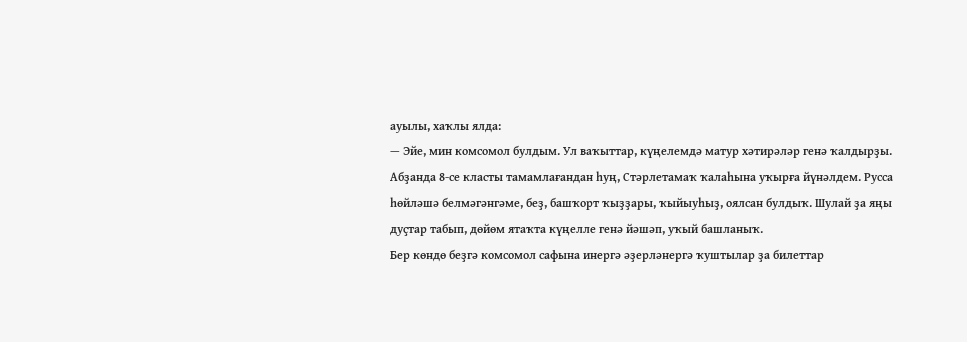ауылы, хаҡлы ялда:
— Эйе, мин комсомол булдым. Ул ваҡыттар, күңелемдә матур хәтирәләр генә ҡалдырҙы. Абҙанда 8-се класты тамамлағандан һуң, Стәрлетамаҡ ҡалаһына уҡырға йүнәлдем. Русса һөйләшә белмәгәнгәме, беҙ, башҡорт ҡыҙҙары, ҡыйыуһыҙ, оялсан булдыҡ. Шулай ҙа яңы дуҫтар табып, дөйөм ятаҡта күңелле генә йәшәп, уҡый башланыҡ.
Бер көндө беҙгә комсомол сафына инергә әҙерләнергә ҡуштылар ҙа билеттар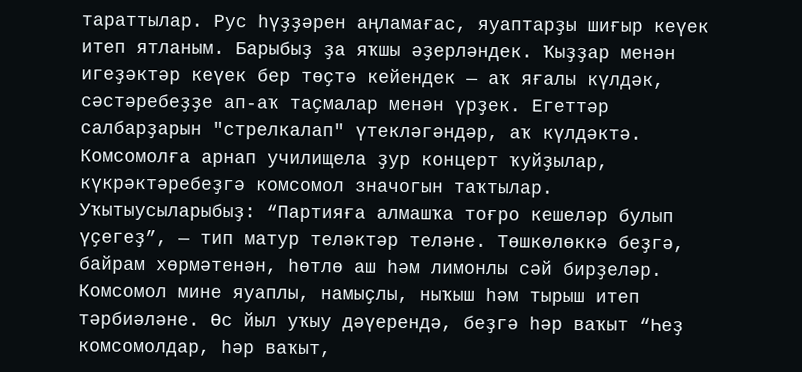тараттылар. Рус һүҙҙәрен аңламағас, яуаптарҙы шиғыр кеүек итеп ятланым. Барыбыҙ ҙа яҡшы әҙерләндек. Ҡыҙҙар менән игеҙәктәр кеүек бер төҫтә кейендек — аҡ яғалы күлдәк, сәстәребеҙҙе ап-аҡ таҫмалар менән үрҙек. Егеттәр салбарҙарын "стрелкалап" үтекләгәндәр, аҡ күлдәктә. Комсомолға арнап училищела ҙур концерт ҡуйҙылар, күкрәктәребеҙгә комсомол значогын таҡтылар. Уҡытыусыларыбыҙ: “Партияға алмашҡа тоғро кешеләр булып үҫегеҙ”, — тип матур теләктәр теләне. Төшкөлөккә беҙгә, байрам хөрмәтенән, һөтлө аш һәм лимонлы сәй бирҙеләр.
Комсомол мине яуаплы, намыҫлы, ныҡыш һәм тырыш итеп тәрбиәләне. Өс йыл уҡыу дәүерендә, беҙгә һәр ваҡыт “Һеҙ комсомолдар, һәр ваҡыт,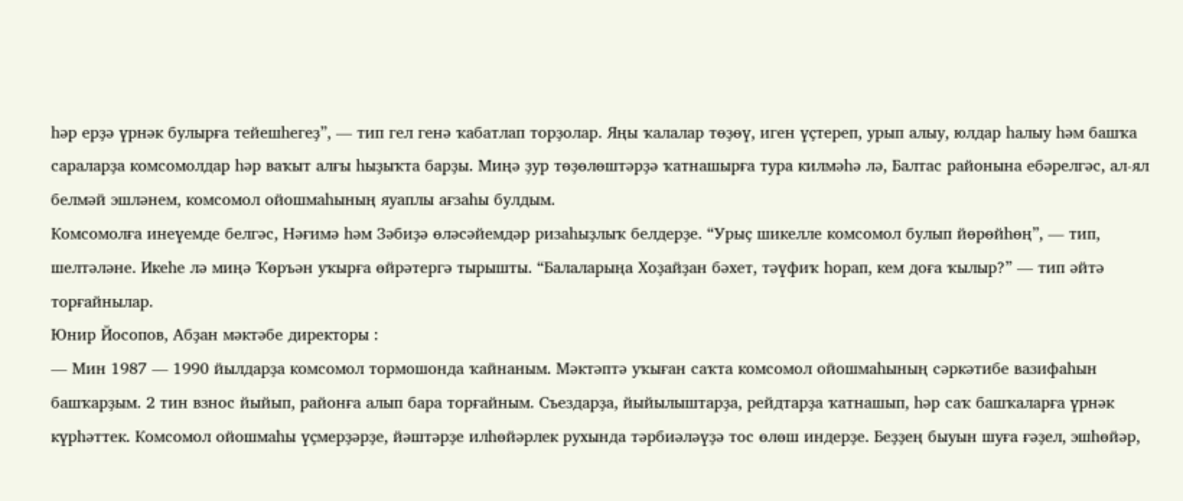һәр ерҙә үрнәк булырға тейешһегеҙ”, — тип гел генә ҡабатлап торҙолар. Яңы ҡалалар төҙөү, иген үҫтереп, урып алыу, юлдар һалыу һәм башҡа сараларҙа комсомолдар һәр ваҡыт алғы һыҙыҡта барҙы. Миңә ҙур төҙөлөштәрҙә ҡатнашырға тура килмәһә лә, Балтас районына ебәрелгәс, ал-ял белмәй эшләнем, комсомол ойошмаһының яуаплы ағзаһы булдым.
Комсомолға инеүемде белгәс, Нәғимә һәм Зәбиҙә өләсәйемдәр ризаһыҙлыҡ белдерҙе. “Урыҫ шикелле комсомол булып йөрөйһөң”, — тип, шелтәләне. Икеһе лә миңә Ҡөръән уҡырға өйрәтергә тырышты. “Балаларыңа Хоҙайҙан бәхет, тәүфиҡ һорап, кем доға ҡылыр?” — тип әйтә торғайнылар.
Юнир Йосопов, Абҙан мәктәбе директоры :
— Мин 1987 — 1990 йылдарҙа комсомол тормошонда ҡайнаным. Мәктәптә уҡыған саҡта комсомол ойошмаһының сәркәтибе вазифаһын башҡарҙым. 2 тин взнос йыйып, районға алып бара торғайным. Съездарҙа, йыйылыштарҙа, рейдтарҙа ҡатнашып, һәр саҡ башҡаларға үрнәк күрһәттек. Комсомол ойошмаһы үҫмерҙәрҙе, йәштәрҙе илһөйәрлек рухында тәрбиәләүҙә тос өлөш индерҙе. Беҙҙең быуын шуға ғәҙел, эшһөйәр,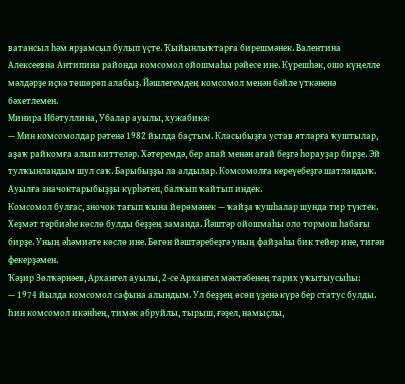ватансыл һәм ярҙамсыл булып үҫте. Ҡыйынлыҡтарға бирешмәнек. Валентина Алексеевна Антипина районда комсомол ойошмаһы рәйесе ине. Күрешһәк, ошо күңелле мәлдәрҙе иҫкә төшөрөп алабыҙ. Йәшлегемдең комсомол менән бәйле үткәненә бәхетлемен.
Минира Ибәтуллина, Убалар ауылы, хужабикә:
— Мин комсомолдар рәтенә 1982 йылда баҫтым. Класыбыҙға устав ятларға ҡуштылар, аҙаҡ райкомға алып киттеләр. Хәтеремдә, бер апай менән ағай беҙгә һорауҙар бирҙе. Эй тулҡынландым шул саҡ. Барыбыҙҙы ла алдылар. Комсомолға кереүебеҙгә шатландыҡ. Ауылға значоктарыбыҙҙы күрһәтеп, балҡып ҡайтып индек.
Комсомол булғас, зночок тағып ҡына йөрөмәнек — ҡайҙа ҡушһалар шунда тир түктек. Хеҙмәт тәрбиәһе көслө булды беҙҙең заманда. Йәштәр ойошмаһы оло тормош һабағы бирҙе. Уның әһәмиәте көслө ине. Бөгөн йәштәребеҙгә уның файҙаһы бик тейер ине, тигән фекерҙәмен.
Ҡәҙир Зөлҡәрнәев, Архангел ауылы, 2-се Архангел мәктәбенең тарих уҡытыусыһы:
— 1974 йылда комсомол сафына алындым. Ул беҙҙең өсөн үҙенә күрә бер статус булды. Һин комсомол икәнһең, тимәк абруйлы, тырыш, ғәҙел, намыҫлы,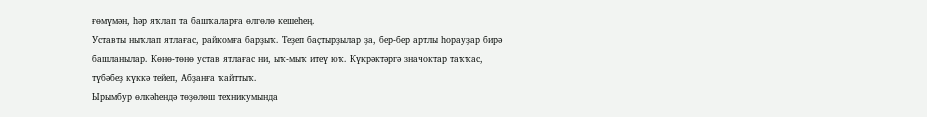ғөмүмән, һәр яҡлап та башҡаларға өлгөлө кешеһең.
Уставты ныҡлап ятлағас, райкомға барҙыҡ. Теҙеп баҫтырҙылар ҙа, бер-бер артлы һорауҙар бирә башланылар. Көнө-төнө устав ятлағас ни, ыҡ-мыҡ итеү юҡ. Күкрәктәргә значоктар таҡҡас, түбәбеҙ күккә тейеп, Абҙанға ҡайттыҡ.
Ырымбур өлкәһендә төҙөлөш техникумында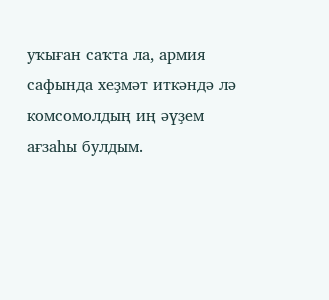уҡыған саҡта ла, армия сафында хеҙмәт иткәндә лә комсомолдың иң әүҙем ағзаһы булдым.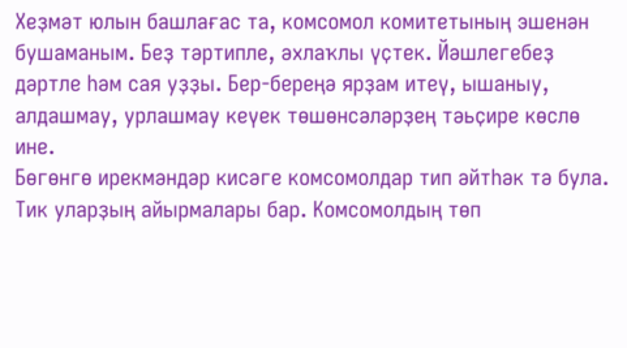Хеҙмәт юлын башлағас та, комсомол комитетының эшенән бушаманым. Беҙ тәртипле, әхлаҡлы үҫтек. Йәшлегебеҙ дәртле һәм сая уҙҙы. Бер-береңә ярҙам итеү, ышаныу, алдашмау, урлашмау кеүек төшөнсәләрҙең тәьҫире көслө ине.
Бөгөнгө ирекмәндәр кисәге комсомолдар тип әйтһәк тә була. Тик уларҙың айырмалары бар. Комсомолдың төп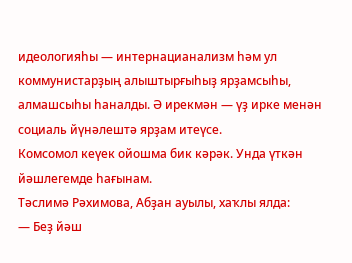идеологияһы — интернацианализм һәм ул коммунистарҙың алыштырғыһыҙ ярҙамсыһы, алмашсыһы һаналды. Ә ирекмән — үҙ ирке менән социаль йүнәлештә ярҙам итеүсе.
Комсомол кеүек ойошма бик кәрәк. Унда үткән йәшлегемде һағынам.
Тәслимә Рәхимова, Абҙан ауылы, хаҡлы ялда:
— Беҙ йәш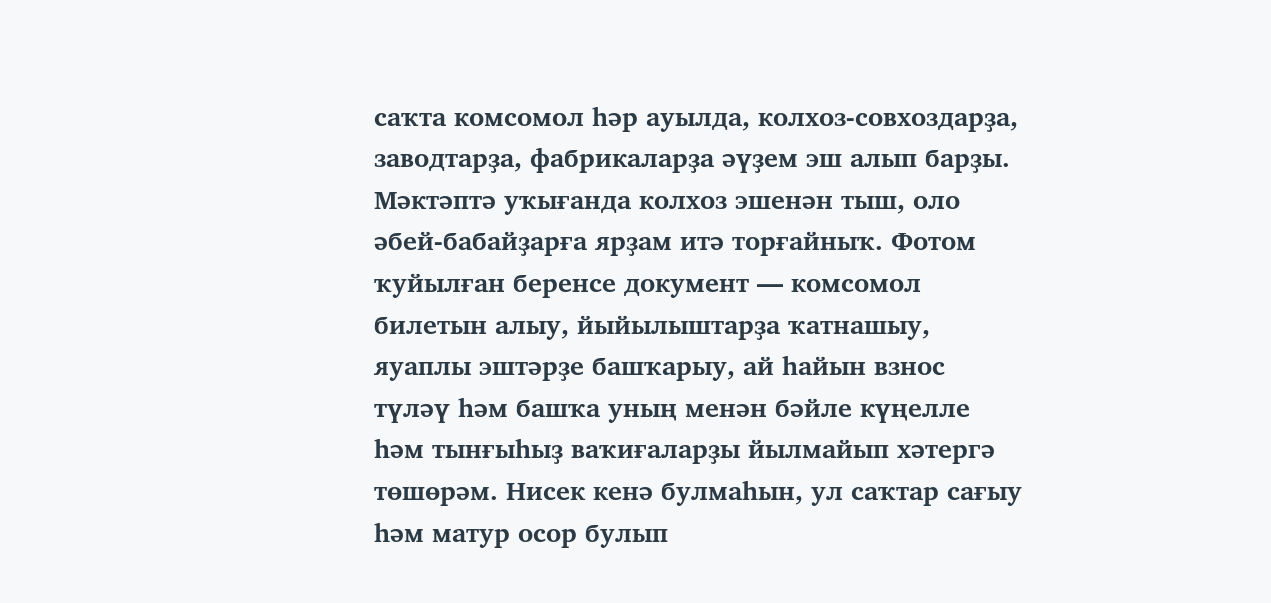саҡта комсомол һәр ауылда, колхоз-совхоздарҙа, заводтарҙа, фабрикаларҙа әүҙем эш алып барҙы. Мәктәптә уҡығанда колхоз эшенән тыш, оло әбей-бабайҙарға ярҙам итә торғайныҡ. Фотом ҡуйылған беренсе документ — комсомол билетын алыу, йыйылыштарҙа ҡатнашыу, яуаплы эштәрҙе башҡарыу, ай һайын взнос түләү һәм башҡа уның менән бәйле күңелле һәм тынғыһыҙ ваҡиғаларҙы йылмайып хәтергә төшөрәм. Нисек кенә булмаһын, ул саҡтар сағыу һәм матур осор булып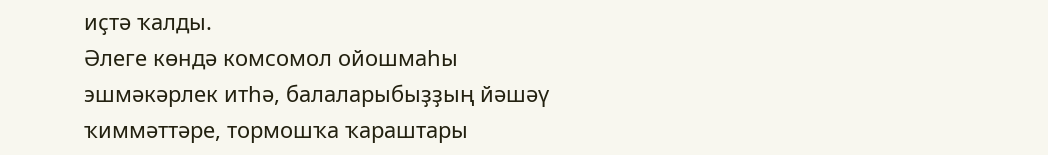иҫтә ҡалды.
Әлеге көндә комсомол ойошмаһы эшмәкәрлек итһә, балаларыбыҙҙың йәшәү ҡиммәттәре, тормошҡа ҡараштары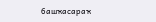башҡасараҡ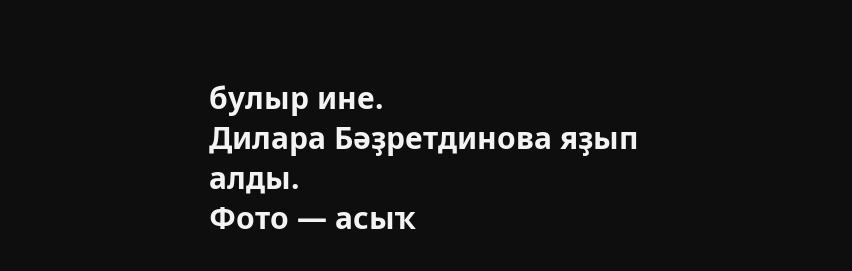булыр ине.
Дилара Бәҙретдинова яҙып алды.
Фото — асыҡ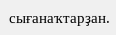сығанаҡтарҙан.